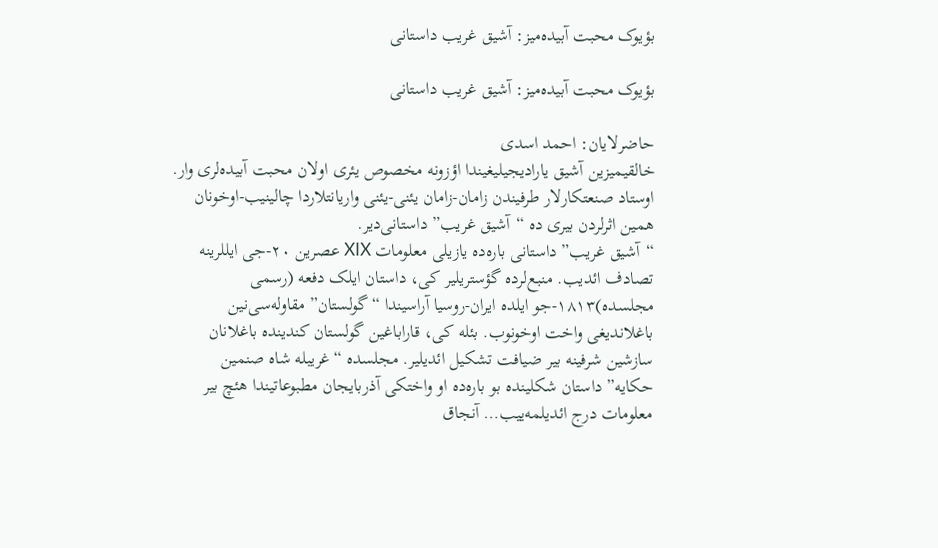بؤیوک محبت آبیده‌میز: آشیق غریب داستانی

بؤیوک محبت آبیده‌میز: آشیق غریب داستانی

حاضرلایان: احمد اسدی
خالقیمیزین آشیق یارادیجیلیغیندا اؤزونه مخصوص یئری اولان محبت آبیده‌لری وار. اوستاد صنعتکارلار طرفیندن زامان-زامان یئنی-یئنی واریانتلاردا چالینیب-اوخونان همین اثرلردن بیری ده “آشیق غریب” داستانی‌دیر.
“آشیق غریب” داستانی باره‌ده یازیلی معلومات XIX عصرین ۲۰-جی ایللرینه تصادف ائدیب. منبع‌لرده گؤستریلیر کی، داستان ایلک دفعه (رسمی مجلسده)۱۸۱۳-جو ایلده ایران-روسیا آراسیندا “گولستان” مقاوله‌سی‌نین باغلاندیغی واخت اوخونوب. بئله کی، قاراباغین گولستان کندینده باغلانان سازشین شرفینه بیر ضیافت تشکیل ائدیلیر. مجلسده “غریبله شاه صنمین حکایه” داستان شکلینده بو باره‌ده او واختکی آذربایجان مطبوعاتیندا هئچ بیر معلومات درج ائدیلمه‌ییب… آنجاق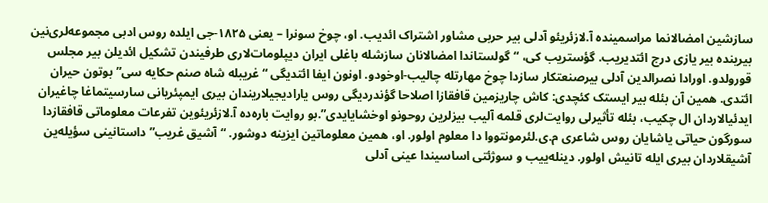سازشین امضالانما مراسمینده آ.لازئریئو آدلی بیر حربی مشاور اشتراک ائدیب. او، چوخ سونرا – یعنی ۱۸۲۵-جی ایلده روس ادبی مجموعه‌لری‌نین بیرینده بیر یازی درج ائتدیریب. گؤستریب کی، “گولستاندا امضا‌لانان سازشله باغلی ایران دیپلومات‌لاری طرفیندن تشکیل ائدیلن بیر مجلس قورولدو. اورادا نصرالدین آدلی بیرصنعتکار سازدا چوخ مهارتله چالیب-اوخودو. اونون ایفا ائتدیگی “غریبله شاه صنم حکایه سی” بوتون حیران ائتدی. همین آن بئله بیر ایستک کئچدی: کاش چاریزمین قافقازا اصلاحا گؤندردیگی روس یارادیجیلاریندان‌ بیری ایمپئریانی سارسیتماغا چاغیران ایدئیا‌لاردان ال چکیب، بئله تأثیرلی روایت‌لری قلمه آلیب بیزلرین روحونو اوخشایایدی”.بو روایت باره‌ده آ.لازئریئوین تفرعات معلوماتی قافقازدا سورگون حیاتی یاشایان روس شاعری م.ی.لئرمونتووا دا معلوم اولور. او، همین معلوماتین ایزینه دوشور. “آشیق غریب” داستانینی سؤیله‌ین آشیقلاردان بیری ایله تانیش اولور. دینله‌ییب و سوژئتی اساسیندا عینی آدلی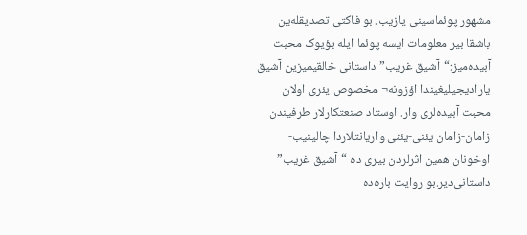مشهور پوئماسینی یازیب. بو فاکتی تصدیقله‌ین باشقا بیر معلومات ایسه پوئما ایله بؤیوک محبت آبیده‌میز:“آشیق غریب” داستانی خالقیمیزین آشیق یارادیجیلیغیندا اؤزونه¬ مخصوص یئری اولان محبت آبیده‌لری وار. اوستاد صنعتکارلار طرفیندن زامان-زامان یئنی-یئنی واریانتلاردا چالینیب-اوخونان همین اثرلردن بیری ده “آشیق غریب” داستانی‌دیر.بو روایت باره‌ده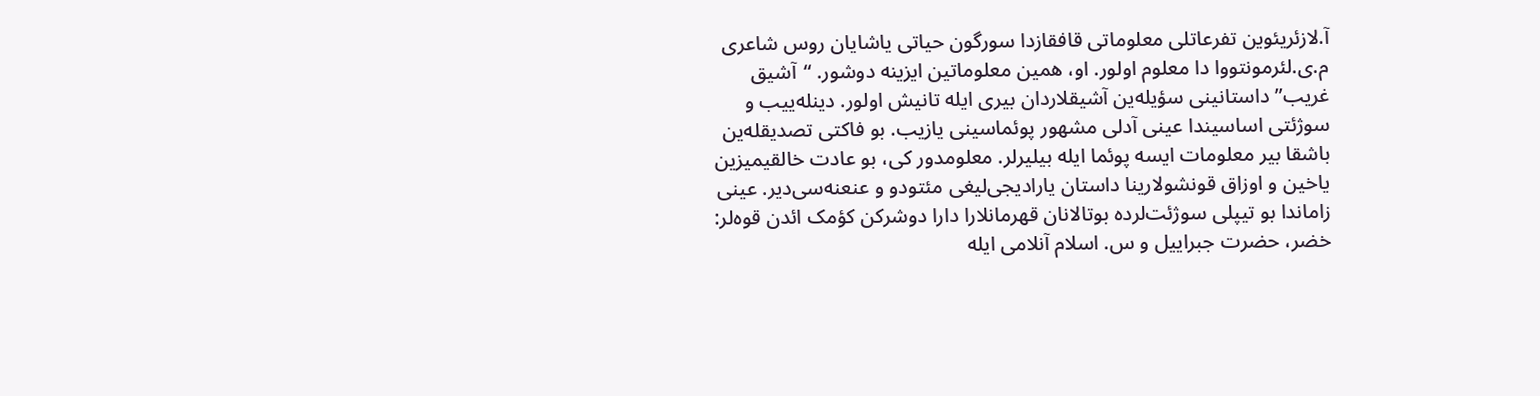آ.لازئریئوین تفرعاتلی معلوماتی قافقازدا سورگون حیاتی یاشایان روس شاعری م.ی.لئرمونتووا دا معلوم اولور. او، همین معلوماتین ایزینه دوشور. “آشیق غریب” داستانینی سؤیله‌ین آشیقلاردان بیری ایله تانیش اولور. دینله‌ییب و سوژئتی اساسیندا عینی آدلی مشهور پوئماسینی یازیب. بو فاکتی تصدیقله‌ین باشقا بیر معلومات ایسه پوئما ایله بیلیرلر. معلومدور کی، بو عادت خالقیمیزین یاخین و اوزاق قونشولارینا داستان یارادیجی‌لیغی مئتودو و عنعنه‌سی‌دیر. عینی زاماندا بو تیپلی سوژئت‌لرده بوتا‌لانان قهرمانلارا دارا دوشرکن کؤمک ائدن قوه‌لر: خضر، حضرت جبراییل و س. اسلام آنلامی ایله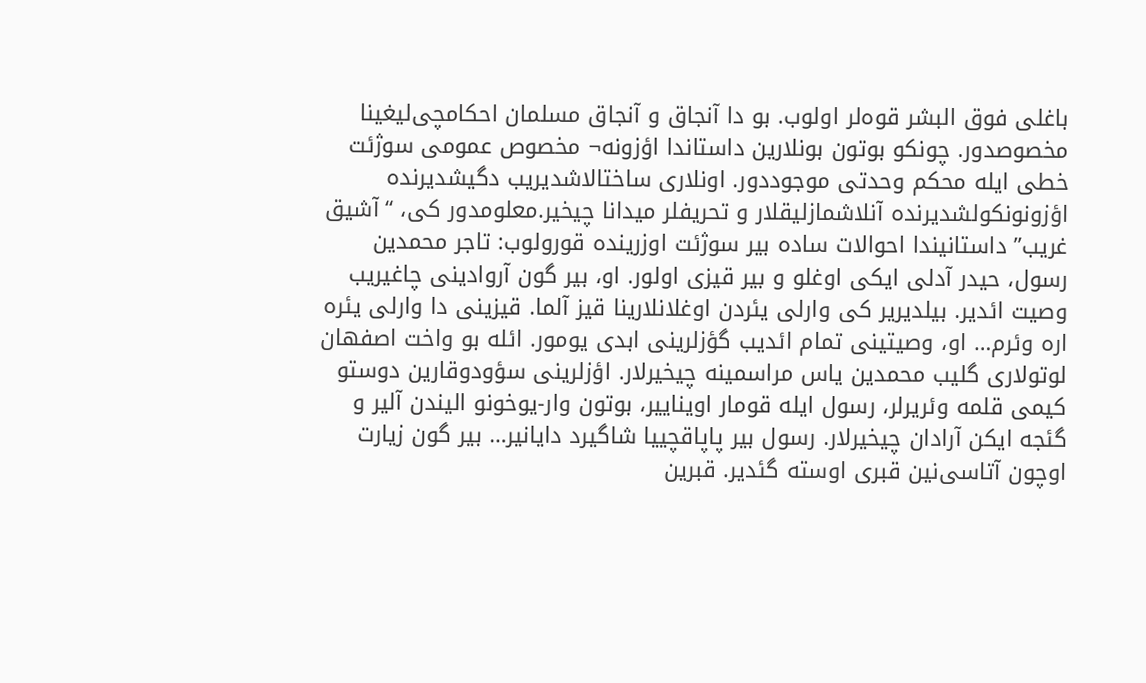باغلی فوق البشر قوه‌لر اولوب. بو دا آنجاق و آنجاق مسلمان احکامچی‌لیغینا مخصوصدور. چونکو بوتون بونلارین داستاندا اؤزونه¬ مخصوص عمومی سوژئت خطی ایله محکم وحدتی موجوددور. اونلاری ساختالاشدیریب دگیشدیرنده اؤزونونکولشدیرنده آنلاشمازلیقلار و تحریفلر میدانا چیخیر.معلومدور کی، “آشیق غریب” داستانیندا احوالات ساده بیر سوژئت اوزرینده قورولوب: تاجر محمدین رسول، حیدر آدلی ایکی اوغلو و بیر قیزی اولور. او، بیر گون آروادینی چاغیریب وصیت ائدیر. بیلدیریر کی وارلی یئردن اوغلانلارینا قیز آلما. قیزینی دا وارلی یئره اره وئرم… او، وصیتینی تمام ائدیب گؤزلرینی ابدی یومور. ائله بو واخت اصفهان لوتولاری گلیب محمدین یاس مراسمینه چیخیرلار. اؤزلرینی سؤودوقارین دوستو کیمی قلمه وئریرلر، رسول ایله قومار اویناییر، بوتون وار-یوخونو الیندن آلیر و گئجه ایکن آرا‌دان چیخیرلار. رسول بیر پاپاقچییا شاگیرد دایانیر… بیر گون زیارت اوچون آتاسی‌نین قبری اوسته گئدیر. قبرین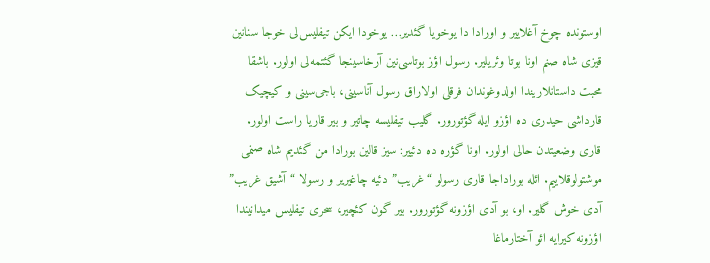اوستونده چوخ آغلاییر و اورادا دا یوخویا گئدیر… یوخودا ایکن تیفلیس‌لی خوجا سنانین قیزی شاه صنم اونا بوتا وئریلیر. رسول اؤز بوتاسی‌نین آرخاسینجا گئتمه‌لی اولور. باشقا محبت داستانلاریندا اولدوغوندان فرقلی اولا‌راق رسول آناسینی، باجی‌سینی و کیچیک قارداشی حیدری ده اؤزو ایله گؤتورور. گلیب تیفلیسه چاتیر و بیر قاریا راست اولور. قاری وضعیتدن حالی اولور. اونا گؤره ده دئییر: سیز قالین بورادا من گئدیم شاه صنمی موشتولوقلاییم. ائله بوراداجا قاری رسولو “غریب” دئیه چاغیریر و رسولا “آشیق غریب” آدی خوش گلیر. او، بو آدی اؤزونه گؤتورور. بیر گون کئچیر، سحری تیفلیس میدانیندا اؤزونه کیرایه ائو آختارماغا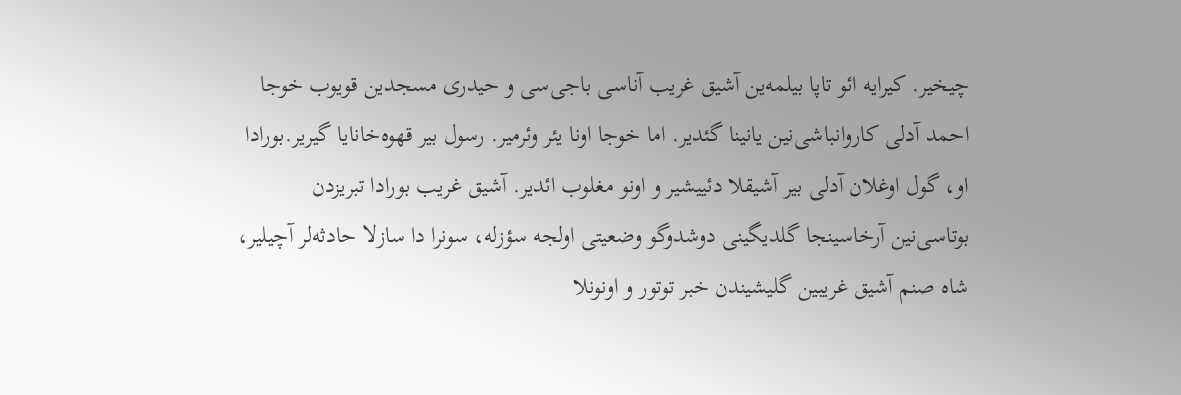چیخیر. کیرایه ائو تاپا بیلمه‌ین آشیق غریب آناسی باجی‌سی و حیدری مسجدین قویوب خوجا احمد آدلی کاروانباشی‌نین یانینا گئدیر. اما خوجا اونا یئر وئرمیر. رسول بیر قهوه‌خانایا گیریر.بورادا او، گول اوغلان آدلی بیر آشیقلا دئییشیر و اونو مغلوب ائدیر. آشیق غریب بورادا تبریزدن بوتاسی‌نین آرخاسینجا گلدیگینی دوشدوگو وضعیتی اولجه سؤزله، سونرا دا سازلا حادثه‌لر آچیلیر، شاه صنم آشیق غریبین گلیشیندن خبر توتور و اونونلا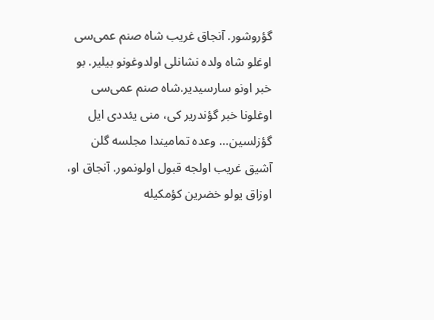گؤروشور. آنجاق غریب شاه صنم عمی‌سی اوغلو شاه ولده نشانلی اولدوغونو بیلیر. بو خبر اونو سارسیدیر.شاه صنم عمی‌سی اوغلونا خبر گؤندریر کی، منی یئددی ایل گؤزلسین… وعده تمامیندا مجلسه گلن آشیق غریب اولجه قبول اولونمور. آنجاق او، اوزاق یولو خضرین کؤمکیله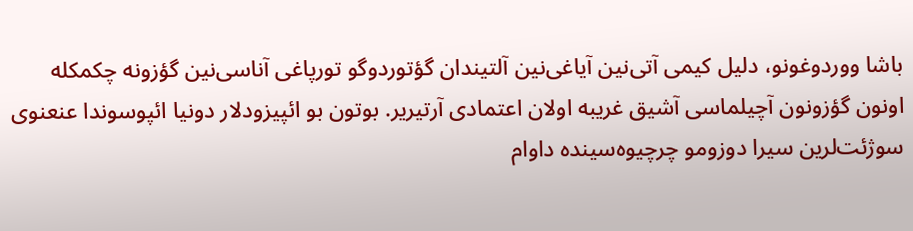باشا ووردوغونو، دلیل کیمی آتی‌نین آیاغی‌نین آلتیندان گؤتوردوگو تورپاغی آناسی‌نین گؤزونه چکمکله اونون گؤزونون آچیلماسی آشیق غریبه اولان اعتمادی آرتیریر. بوتون بو ائپیزودلار دونیا ائپوسوندا عنعنوی سوژئت‌لرین سیرا دوزومو چرچیوه‌سینده داوام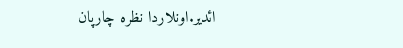ائدیر.اونلاردا نظره چارپان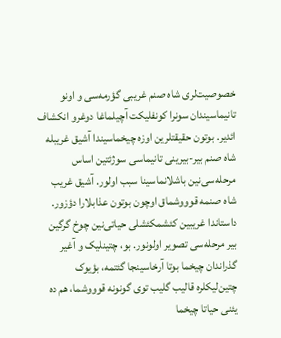خصوصیت‌لری شاه صنم غریبی گؤرمه‌سی و اونو تانیماسیندان سونرا کونفلیکت آچیلماغا دوغرو انکشاف ائدیر. بوتون حقیقتلرین اوزه چیخماسیندا آشیق غریبله شاه صنم بیر-بیرینی تانیماسی سوژئتین اساس مرحله‌سی‌نین باشلانماسینا سبب اولور. آشیق غریب شاه صنمه قوووشماق اوچون بوتون عذابلارا دؤزور. داستاندا غریبین کئشمکئشلی حیاتی‌نین چوخ گرگین بیر مرحله‌سی تصویر اولونور. بو، چتینلیک و آغیر گذراندان چیخما بوتا آرخاسینجا گئتمه، بؤیوک چتین‌لیکلره قالیب گلیب توی گونونه قوووشما، هم ده یئنی حیاتا چیخما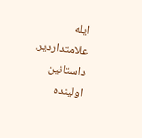ایله علامتداردیر. داستانین اولینده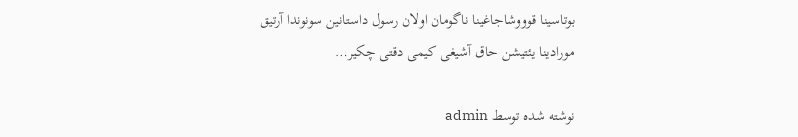بوتاسینا قوووشاجاغینا ناگومان اولان رسول داستانین سونوندا آرتیق مورادینا یئتیشن حاق آشیغی کیمی دقتی چکیر…

نوشته شده توسط admin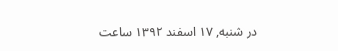در شنبه, ۱۷ اسفند ۱۳۹۲ ساعت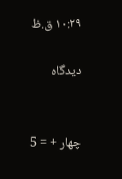۱۰:۲۹ ق.ظ

دیدگاه


چهار + = 5